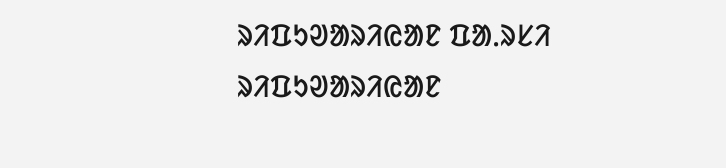ᱨᱤᱯᱩᱣᱟᱨᱤᱭᱟᱱ ᱯᱟᱹᱨᱥᱤ
ᱨᱤᱯᱩᱣᱟᱨᱤᱭᱟᱱ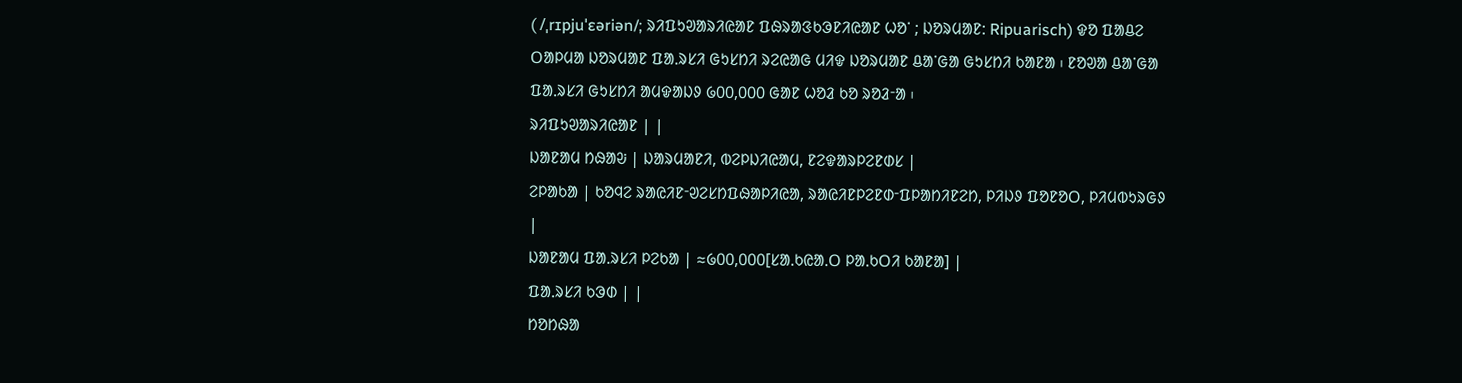( /ˌrɪpjuˈɛəriən/; ᱨᱤᱯᱩᱣᱟᱨᱤᱭᱟᱱ ᱯᱷᱨᱟᱝᱠᱳᱱᱤᱭᱟᱱ ᱦᱚᱸ ; ᱡᱚᱨᱢᱟᱱ: Ripuarisch) ᱫᱚ ᱯᱟᱪᱮ ᱛᱟᱞᱢᱟ ᱡᱚᱨᱢᱟᱱ ᱯᱟᱹᱨᱥᱤ ᱜᱩᱥᱴᱤ ᱨᱮᱭᱟᱜ ᱢᱤᱫ ᱡᱚᱨᱢᱟᱱ ᱪᱟᱸᱜᱟ ᱜᱩᱥᱴᱤ ᱠᱟᱱᱟ ᱾ ᱱᱚᱣᱟ ᱪᱟᱸᱜᱟ ᱯᱟᱹᱨᱥᱤ ᱜᱩᱥᱴᱤ ᱟᱢᱫᱟᱡᱽ ᱙᱐᱐,᱐᱐᱐ ᱜᱟᱱ ᱦᱚᱲ ᱠᱚ ᱨᱚᱲᱼᱟ ᱾
ᱨᱤᱯᱩᱣᱟᱨᱤᱭᱟᱱ | |
ᱡᱟᱱᱟᱢ ᱴᱷᱟᱶ | ᱡᱟᱨᱢᱟᱱᱤ, ᱵᱮᱞᱡᱤᱭᱟᱢ, ᱱᱮᱫᱟᱨᱞᱮᱱᱰᱥ |
ᱮᱞᱟᱠᱟ | ᱠᱚᱧᱮ ᱨᱟᱭᱤᱱᱼᱣᱮᱥᱴᱯᱷᱟᱞᱤᱭᱟ, ᱨᱟᱭᱤᱱᱞᱮᱱᱰᱼᱯᱞᱟᱴᱤᱱᱮᱴ, ᱞᱤᱡᱽ ᱯᱚᱱᱚᱛ, ᱞᱤᱢᱵᱩᱨᱜᱽ |
ᱡᱟᱱᱟᱢ ᱯᱟᱹᱨᱥᱤ ᱞᱮᱠᱟ | ≈᱙᱐᱐,᱐᱐᱐[ᱥᱟᱹᱠᱭᱟᱹᱛ ᱞᱟᱹᱠᱛᱤ ᱠᱟᱱᱟ] |
ᱯᱟᱹᱨᱥᱤ ᱠᱳᱰ | |
ᱴᱚᱴᱷᱟ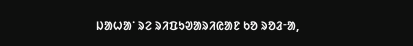ᱡᱟᱦᱟᱸ ᱨᱮ ᱨᱤᱯᱩᱣᱟᱨᱤᱭᱟᱱ ᱠᱚ ᱨᱚᱲᱼᱟ,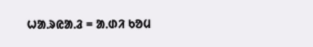ᱦᱟᱹᱨᱭᱟᱹᱲ = ᱟᱹᱰᱤ ᱠᱚᱢ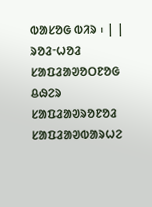ᱵᱟᱥᱚᱜ ᱵᱤᱨ ᱾ | |
ᱨᱚᱲᱼᱦᱚᱲ
ᱥᱟᱯᱲᱟᱣᱚᱛᱱᱚᱜ ᱪᱷᱮᱨ
ᱥᱟᱯᱲᱟᱣᱨᱚᱱᱚᱲ
ᱥᱟᱯᱲᱟᱣᱵᱟᱨᱦᱮ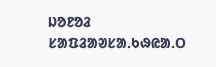ᱡᱚᱱᱚᱲ
ᱥᱟᱯᱲᱟᱣᱥᱟᱹᱠᱷᱭᱟᱹᱛ